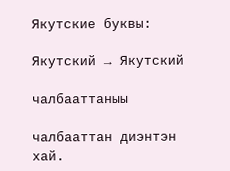Якутские буквы:

Якутский → Якутский

чалбааттаныы

чалбааттан диэнтэн хай.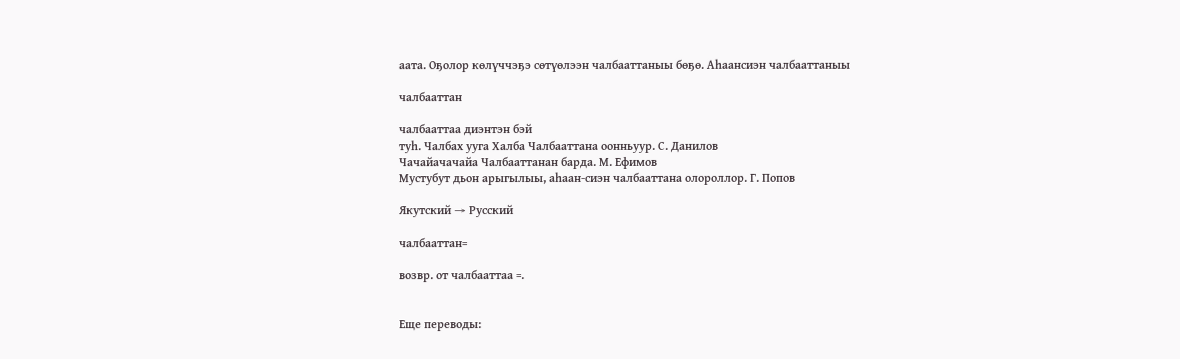аата. Оҕолор көлүччэҕэ сөтүөлээн чалбааттаныы бөҕө. Аһаансиэн чалбааттаныы

чалбааттан

чалбааттаа диэнтэн бэй
туһ. Чалбах ууга Халба Чалбааттана оонньуур. С. Данилов
Чачайачачайа Чалбааттанан барда. М. Ефимов
Мустубут дьон арыгылыы, аһаан-сиэн чалбааттана олороллор. Г. Попов

Якутский → Русский

чалбааттан=

возвр. от чалбааттаа =.


Еще переводы: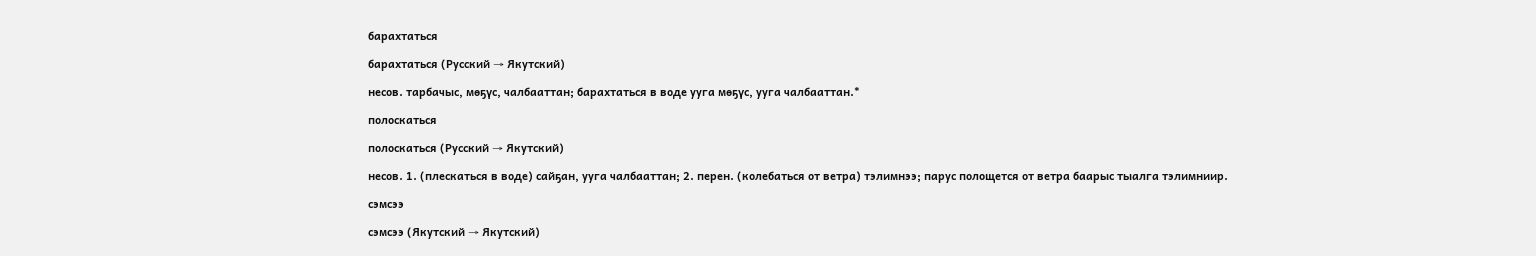барахтаться

барахтаться (Русский → Якутский)

несов. тарбачыс, мөҕүс, чалбааттан; барахтаться в воде ууга мөҕүс, ууга чалбааттан.*

полоскаться

полоскаться (Русский → Якутский)

несов. 1. (плескаться в воде) сайҕан, ууга чалбааттан; 2. перен. (колебаться от ветра) тэлимнээ; парус полощется от ветра баарыс тыалга тэлимниир.

сэмсээ

сэмсээ (Якутский → Якутский)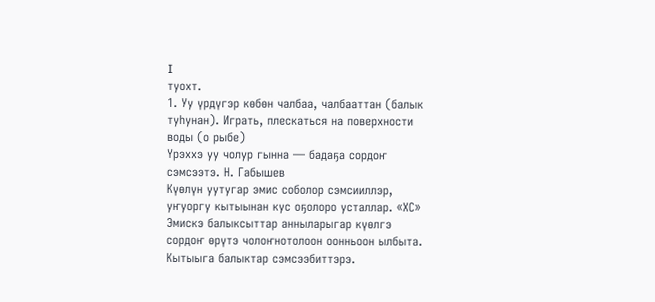I
туохт.
1. Уу үрдүгэр көбөн чалбаа, чалбааттан (балык туһунан). Играть, плескаться на поверхности воды (о рыбе)
Үрэххэ уу чолур гынна — бадаҕа сордоҥ сэмсээтэ. Н. Габышев
Күөлүн уутугар эмис соболор сэмсииллэр, уҥуоргу кытыынан кус оҕолоро усталлар. «ХС»
Эмискэ балыксыттар анныларыгар күөлгэ сордоҥ өрүтэ чолоҥнотолоон оонньоон ылбыта. Кытыыга балыктар сэмсээбиттэрэ.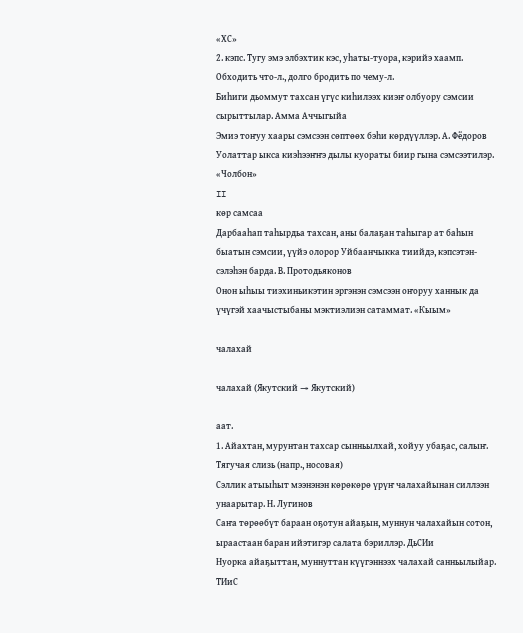«ХС»
2. кэпс. Тугу эмэ элбэхтик кэс, уһаты-туора, кэрийэ хаамп. Обходить что-л., долго бродить по чему-л.
Биһиги дьоммут тахсан үгүс киһилээх киэҥ олбуору сэмсии сырыттылар. Амма Аччыгыйа
Эмиэ тоҥуу хаары сэмсээн сөптөөх бэһи көрдүүллэр. А. Фёдоров
Уолаттар ыкса киэһээҥҥэ дылы куораты биир гына сэмсээтилэр. «Чолбон»
II
көр самсаа
Дарбааһап таһырдьа тахсан, аны балаҕан таһыгар ат баһын быатын сэмсии, үүйэ олорор Уйбаанчыкка тиийдэ, кэпсэтэн-сэлэһэн барда. В. Протодьяконов
Онон ыһыы тиэхиньикэтин эргэнэн сэмсээн оҥоруу ханнык да үчүгэй хаачыстыбаны мэктиэлиэн сатаммат. «Кыым»

чалахай

чалахай (Якутский → Якутский)

аат.
1. Айахтан, мурунтан тахсар сынньылхай, хойуу убаҕас, салыҥ. Тягучая слизь (напр., носовая)
Сэллик атыыһыт мээнэнэн көрөкөрө үрүҥ чалахайынан силлээн унаарытар. Н. Лугинов
Саҥа төрөөбүт бараан оҕотун айаҕын, муннун чалахайын сотон, ыраастаан баран ийэтигэр салата бэриллэр. ДьСИи
Нуорка айаҕыттан, муннуттан күүгэннээх чалахай санньылыйар. ТИиС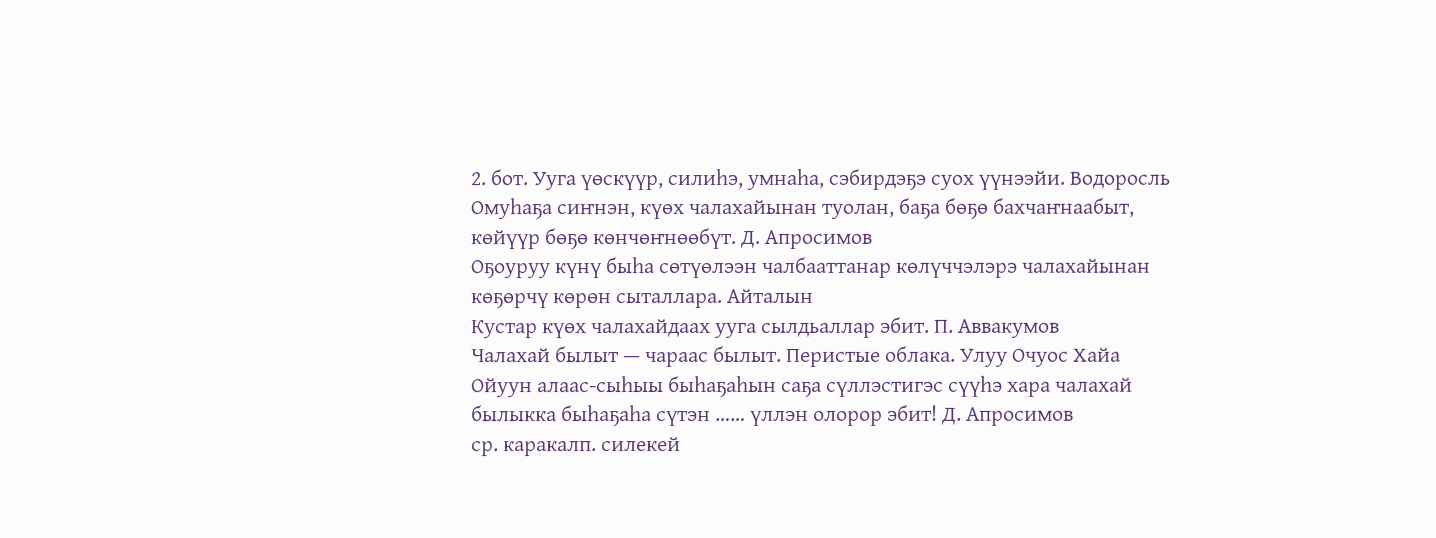2. бот. Ууга үөскүүр, силиһэ, умнаһа, сэбирдэҕэ суох үүнээйи. Водоросль
Омуһаҕа сиҥнэн, күөх чалахайынан туолан, баҕа бөҕө бахчаҥнаабыт, көйүүр бөҕө көнчөҥнөөбүт. Д. Апросимов
Оҕоуруу күнү быһа сөтүөлээн чалбааттанар көлүччэлэрэ чалахайынан көҕөрчү көрөн сыталлара. Айталын
Кустар күөх чалахайдаах ууга сылдьаллар эбит. П. Аввакумов
Чалахай былыт — чараас былыт. Перистые облака. Улуу Очуос Хайа Ойуун алаас-сыһыы быһаҕаһын саҕа сүллэстигэс сүүһэ хара чалахай былыкка быһаҕаһа сүтэн …… үллэн олорор эбит! Д. Апросимов
ср. каракалп. силекей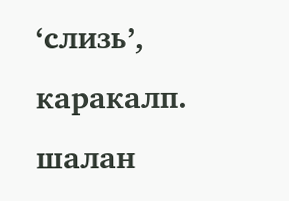‘слизь’, каракалп. шалан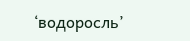‘водоросль’